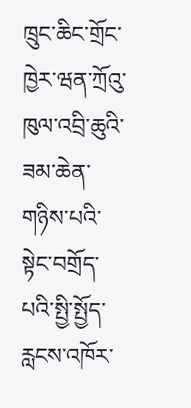ཁྲུང་ཆིང་གྲོང་ཁྱེར་ཝན་ཀྲོའུ་ཁུལ་འབྲི་ཆུའི་ཟམ་ཆེན་གཉིས་པའི་སྟེང་བགྲོད་པའི་སྤྱི་སྤྱོད་རླངས་འཁོར་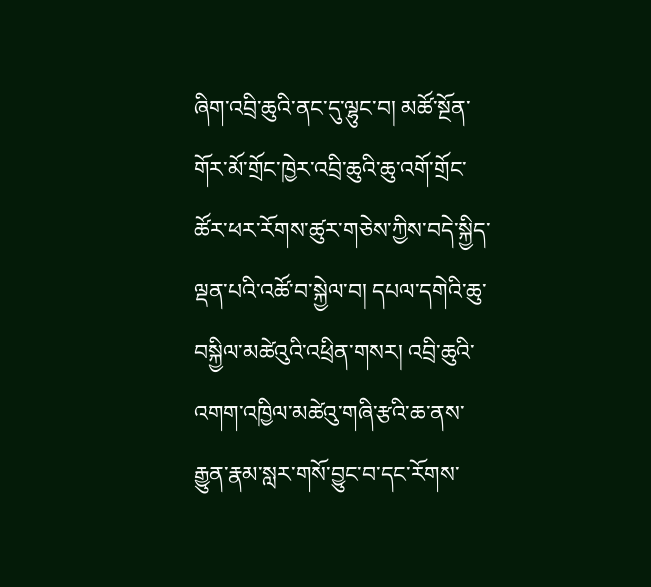ཞིག་འབྲི་ཆུའི་ནང་དུ་ལྷུང་བ། མཚོ་སྔོན་གོར་མོ་གྲོང་ཁྱེར་འབྲི་ཆུའི་ཆུ་འགོ་གྲོང་ཚོར་ཕར་རོགས་ཚུར་གཅེས་ཀྱིས་བདེ་སྐྱིད་ལྡན་པའི་འཚོ་བ་སྐྱེལ་བ། དཔལ་དགེའི་ཆུ་བསྐྱིལ་མཚེའུའི་འཕྲིན་གསར། འབྲི་ཆུའི་འགག་འཁྱིལ་མཚེའུ་གཞི་རྩའི་ཆ་ནས་རྒྱུན་རྣམ་སླར་གསོ་བྱུང་བ་དང་རོགས་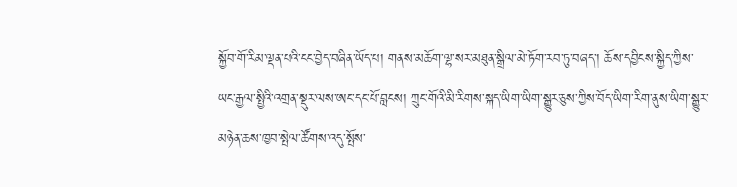སྐྱོབ་གོ་རིམ་ལྡན་པའི་ངང་བྱེད་བཞིན་ཡོད་པ། གནས་མཆོག་ལྷ་སར་མཐུན་སྒྲིལ་མེ་ཏོག་རབ་ཏུ་བཞད་། ཆོས་དབྱིངས་སྐྱིད་ཀྱིས་ཡང་རྒྱལ་སྤྱིའི་འགྲན་སྡུར་ལས་ཨང་དང་པོ་བླངས། ཀྲུང་གོའི་མི་རིགས་སྐད་ཡིག་ཡིག་སྒྱུར་ཅུས་ཀྱིས་བོད་ཡིག་རིག་ནུས་ཡིག་སྒྱུར་མཉེན་ཆས་ཁྱབ་སྤེལ་ཚོགས་འདུ་སྤོས་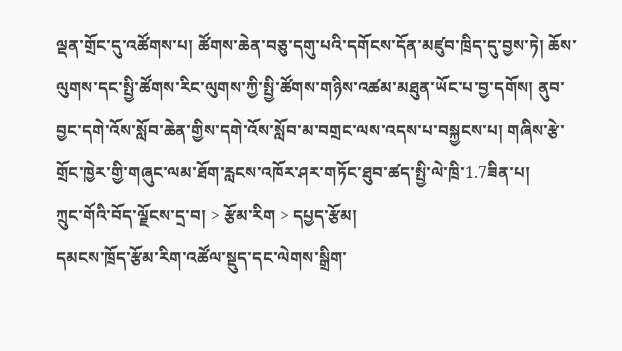ལྡན་གྲོང་དུ་འཚོགས་པ། ཚོགས་ཆེན་བཅུ་དགུ་པའི་དགོངས་དོན་མཛུབ་ཁྲིད་དུ་བྱས་ཏེ། ཆོས་ལུགས་དང་སྤྱི་ཚོགས་རིང་ལུགས་ཀྱི་སྤྱི་ཚོགས་གཉིས་འཚམ་མཐུན་ཡོང་པ་བྱ་དགོས། ནུབ་བྱང་དགེ་འོས་སློབ་ཆེན་གྱིས་དགེ་འོས་སློབ་མ་བགྲང་ལས་འདས་པ་བསྐྱངས་པ། གཞིས་རྩེ་གྲོང་ཁྱེར་གྱི་གཞུང་ལམ་ཐོག་རླངས་འཁོར་ཤར་གཏོང་ཐུབ་ཚད་སྤྱི་ལེ་ཁྲི་1.7ཟིན་པ།
ཀྲུང་གོའི་བོད་ལྗོངས་དྲ་བ། > རྩོམ་རིག > དཔྱད་རྩོམ།
དམངས་ཁྲོད་རྩོམ་རིག་འཚོལ་སྡུད་དང་ལེགས་སྒྲིག་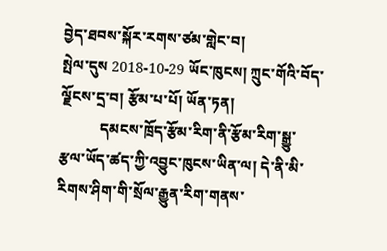བྱེད་ཐབས་སྐོར་རགས་ཙམ་གླེང་བ།
སྤེལ་དུས 2018-10-29 ཡོང་ཁུངས། ཀྲུང་གོའི་བོད་ལྗོངས་དྲ་བ། རྩོམ་པ་པོ། ཡོན་ཏན།
           དམངས་ཁྲོད་རྩོམ་རིག་ནི་རྩོམ་རིག་སྒྱུ་རྩལ་ཡོད་ཚད་ཀྱི་འབྱུང་ཁུངས་ཡིན་ལ། དེ་ནི་མི་རིགས་ཤིག་གི་སྲོལ་རྒྱུན་རིག་གནས་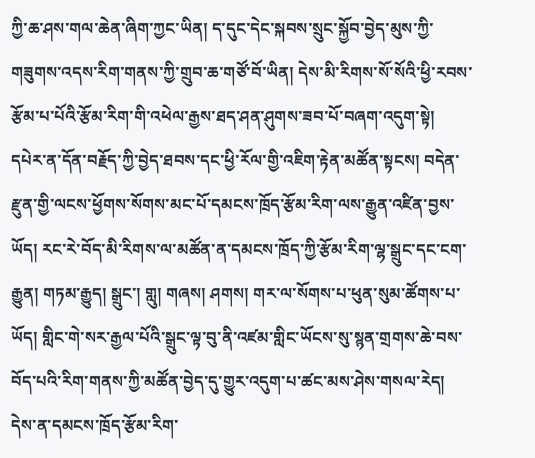ཀྱི་ཆ་ཤས་གལ་ཆེན་ཞིག་ཀྱང་ཡིན། ད་དུང་དེང་སྐབས་སྲུང་སྐྱོབ་བྱེད་མུས་ཀྱི་གཟུགས་འདས་རིག་གནས་ཀྱི་གྲུབ་ཆ་གཙོ་བོ་ཡིན། དེས་མི་རིགས་སོ་སོའི་ཕྱི་རབས་རྩོམ་པ་པོའི་རྩོམ་རིག་གི་འཕེལ་རྒྱས་ཐད་ཤན་ཤུགས་ཟབ་པོ་བཞག་འདུག་སྟེ། དཔེར་ན་དོན་བརྗོད་ཀྱི་བྱེད་ཐབས་དང་ཕྱི་རོལ་གྱི་འཇིག་རྟེན་མཚོན་སྟངས། བདེན་རྫུན་གྱི་ལངས་ཕྱོགས་སོགས་མང་པོ་དམངས་ཁྲོད་རྩོམ་རིག་ལས་རྒྱུན་འཛིན་བྱས་ཡོད། རང་རེ་བོད་མི་རིགས་ལ་མཚོན་ན་དམངས་ཁྲོད་ཀྱི་རྩོམ་རིག་ལྷ་སྒྲུང་དང་ངག་རྒྱུན། གཏམ་རྒྱུད། སྒྲུང་། གླུ། གཞས། ཤགས། གར་ལ་སོགས་པ་ཕུན་སུམ་ཚོགས་པ་ཡོད། གླིང་གེ་སར་རྒྱལ་པོའི་སྒྲུང་ལྟ་བུ་ནི་འཛམ་གླིང་ཡོངས་སུ་སྙན་གྲགས་ཆེ་བས་བོད་པའི་རིག་གནས་ཀྱི་མཚོན་བྱེད་དུ་གྱུར་འདུག་པ་ཚང་མས་ཤེས་གསལ་རེད། དེས་ན་དམངས་ཁྲོད་རྩོམ་རིག་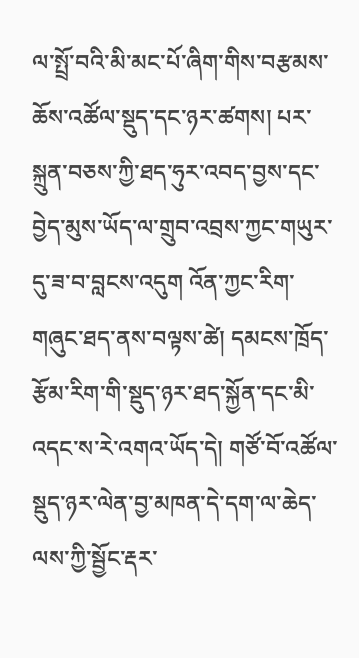ལ་སྤྲོ་བའི་མི་མང་པོ་ཞིག་གིས་བརྩམས་ཆོས་འཚོལ་སྡུད་དང་ཉར་ཚགས། པར་སྐྲུན་བཅས་ཀྱི་ཐད་ཧུར་འབད་བྱས་དང་བྱེད་མུས་ཡོད་ལ་གྲུབ་འབྲས་ཀྱང་གཡུར་དུ་ཟ་བ་བླངས་འདུག འོན་ཀྱང་རིག་གཞུང་ཐད་ནས་བལྟས་ཚེ། དམངས་ཁྲོད་རྩོམ་རིག་གི་སྡུད་ཉར་ཐད་སྐྱོན་དང་མི་འདང་ས་རེ་འགའ་ཡོད་དེ། གཙོ་བོ་འཚོལ་སྡུད་ཉར་ལེན་བྱ་མཁན་དེ་དག་ལ་ཆེད་ལས་ཀྱི་སྦྱོང་རྡར་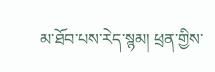མ་ཐོབ་པས་རེད་སྙམ། ཕྲན་གྱིས་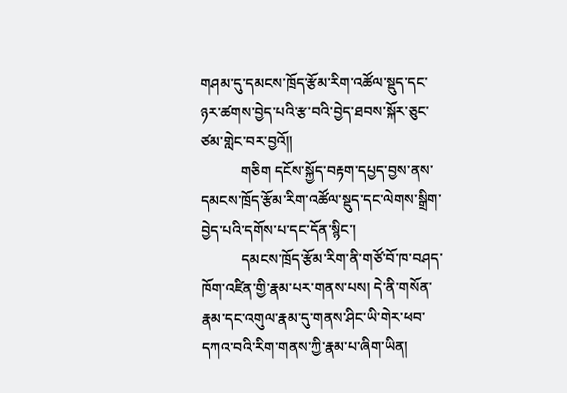གཤམ་དུ་དམངས་ཁྲོད་རྩོམ་རིག་འཚོལ་སྡུད་དང་ཉར་ཚགས་བྱེད་པའི་རྩ་བའི་བྱེད་ཐབས་སྐོར་ཅུང་ཙམ་གླེང་བར་བྱའོ༎
           གཅིག དངོས་སྐྱོད་བརྟག་དཔྱད་བྱས་ནས་དམངས་ཁྲོད་རྩོམ་རིག་འཚོལ་སྡུད་དང་ལེགས་སྒྲིག་བྱེད་པའི་དགོས་པ་དང་དོན་སྙིང་།
           དམངས་ཁྲོད་རྩོམ་རིག་ནི་གཙོ་བོ་ཁ་བཤད་ཁོག་འཛིན་གྱི་རྣམ་པར་གནས་པས། དེ་ནི་གསོན་རྣམ་དང་འགུལ་རྣམ་དུ་གནས་ཤིང་ཡི་གེར་ཕབ་དཀའ་བའི་རིག་གནས་ཀྱི་རྣམ་པ་ཞིག་ཡིན།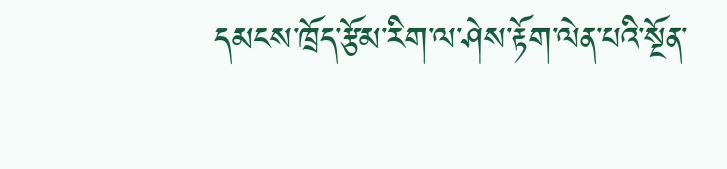དམངས་ཁྲོད་རྩོམ་རིག་ལ་ཤེས་རྟོག་ལེན་པའི་སྔོན་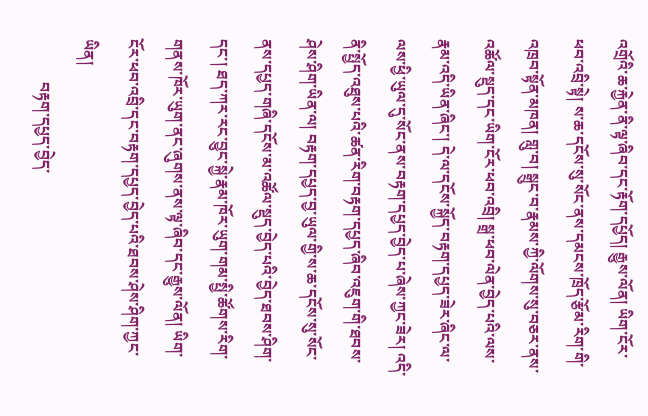འགྲོའི་ཆ་རྐྱེན་ནི་ལྟ་ཞིབ་དང་རྟོག་དཔྱོད། རྒྱུས་ལོན། ཡིག་ངོར་ཕབ་འབྲི་སྟེ། ས་ཆ་དངོས་སུ་སོང་ནས་དམངས་ཁྲོད་རྩོམ་རིག་གི་འཁྲབ་སྟོན་མཁན། གླུ་བ། སྒྲུང་བ་རྣམས་ཀྱི་ལོགས་སུ་བཅར་ནས་འཚོལ་སྡུད་དང་ཡིག་ངོར་ཕབ་འབྲི། སྒྲ་ཕབ་ལེན་བྱེད་པའི་ལས་རྣམ་འདི་ཡིན་ཞིང་། དེ་ལ་དངོས་སྐྱོད་བརྟག་དཔྱད་ཟེར་ཞིང་ལ་ལས་ཕྱི་ཡུལ་དུ་སོང་ནས་བརྟག་དཔྱད་བྱེད་པ་ཞེས་ཀྱང་ཟེར། འདི་ནི་སྤྱོད་འཐུས་པའི་ཚན་རིག་བརྟག་དཔྱད་ཞིབ་འཇུག་གི་ཐབས་ཤེས་ཤིག་ཡིན་ལ། བརྟག་དཔྱད་བྱ་ཡུལ་གྱི་ས་ཆ་དངོས་སུ་སོང་ནས་དཔྱད་གཞི་དངོས་མ་འཚོལ་སྡུད་བྱེད་པའི་བྱེད་ཐབས་ཤིག་དང་། ཐད་ཀར་རང་བྱུང་སྐྱེ་རྣམ་ཁོར་ཡུག་གམ་སྤྱི་ཚོགས་རིག་གནས་ཁོར་ཡུག་ནང་ཞུགས་ནས་ལྟ་ཞིབ་དང་རྒྱུས་ལོན། ཡིག་ངོར་ཕབ་འབྲི་དང་བརྟག་དཔྱད་བྱེད་པའི་ཐབས་ཤེས་ཤིག་ཀྱང་ཡིན།
           བརྟག་དཔྱད་བྱེད་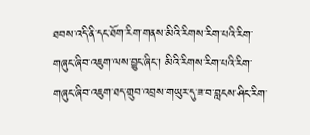ཐབས་འདི་ནི་དང་ཐོག་རིག་གནས་མིའི་རིགས་རིག་པའི་རིག་གཞུང་ཞིབ་འཇུག་ལས་བྱུང་ཞིང་། མིའི་རིགས་རིག་པའི་རིག་གཞུང་ཞིབ་འཇུག་ཐད་གྲུབ་འབྲས་གཡུར་དུ་ཟ་བ་བླངས་ཤིང་རིག་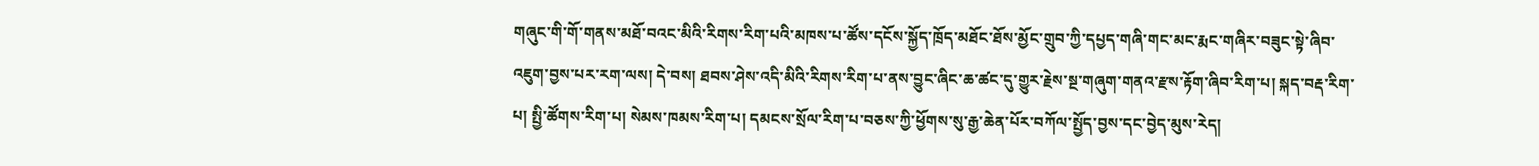གཞུང་གི་གོ་གནས་མཐོ་བའང་མིའི་རིགས་རིག་པའི་མཁས་པ་ཚོས་དངོས་སྐྱོད་ཁྲོད་མཐོང་ཐོས་མྱོང་གྲུབ་ཀྱི་དཔྱད་གཞི་གང་མང་རྨང་གཞིར་བཟུང་སྟེ་ཞིབ་འཇུག་བྱས་པར་རག་ལས། དེ་བས། ཐབས་ཤེས་འདི་མིའི་རིགས་རིག་པ་ནས་བྱུང་ཞིང་ཆ་ཚང་དུ་གྱུར་རྗེས་སྔ་གཞུག་གནའ་རྫས་རྟོག་ཞིབ་རིག་པ། སྐད་བརྡ་རིག་པ། སྤྱི་ཚོགས་རིག་པ། སེམས་ཁམས་རིག་པ། དམངས་སྲོལ་རིག་པ་བཅས་ཀྱི་ཕྱོགས་སུ་རྒྱ་ཆེན་པོར་བཀོལ་སྤྱོད་བྱས་དང་བྱེད་མུས་རེད།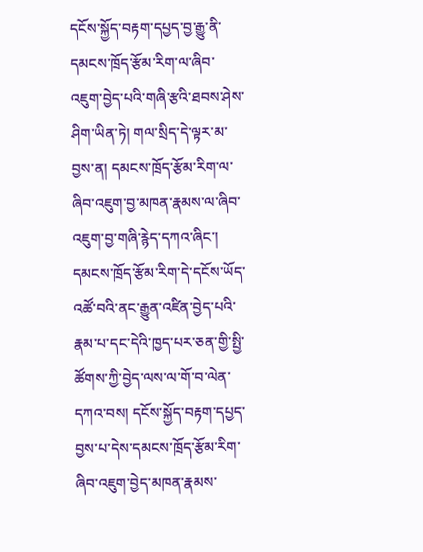དངོས་སྐྱོད་བརྟག་དཔྱད་བྱ་རྒྱུ་ནི་དམངས་ཁྲོད་རྩོམ་རིག་ལ་ཞིབ་འཇུག་བྱེད་པའི་གཞི་རྩའི་ཐབས་ཤེས་ཤིག་ཡིན་ཏེ། གལ་སྲིད་དེ་ལྟར་མ་བྱས་ན། དམངས་ཁྲོད་རྩོམ་རིག་ལ་ཞིབ་འཇུག་བྱ་མཁན་རྣམས་ལ་ཞིབ་འཇུག་བྱ་གཞི་རྙེད་དཀའ་ཞིང་། དམངས་ཁྲོད་རྩོམ་རིག་དེ་དངོས་ཡོད་འཚོ་བའི་ནང་རྒྱུན་འཛིན་བྱེད་པའི་རྣམ་པ་དང་དེའི་ཁྱད་པར་ཅན་གྱི་སྤྱི་ཚོགས་ཀྱི་བྱེད་ལས་ལ་གོ་བ་ལེན་དཀའ་བས། དངོས་སྐྱོད་བརྟག་དཔྱད་བྱས་པ་དེས་དམངས་ཁྲོད་རྩོམ་རིག་ཞིབ་འཇུག་བྱེད་མཁན་རྣམས་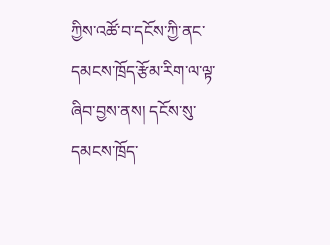ཀྱིས་འཚོ་བ་དངོས་ཀྱི་ནང་དམངས་ཁྲོད་རྩོམ་རིག་ལ་ལྟ་ཞིབ་བྱས་ནས། དངོས་སུ་དམངས་ཁྲོད་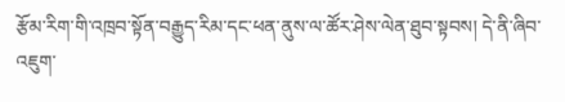རྩོམ་རིག་གི་འཁྲབ་སྟོན་བརྒྱུད་རིམ་དང་ཕན་ནུས་ལ་ཚོར་ཤེས་ལེན་ཐུབ་སྟབས། དེ་ནི་ཞིབ་འཇུག་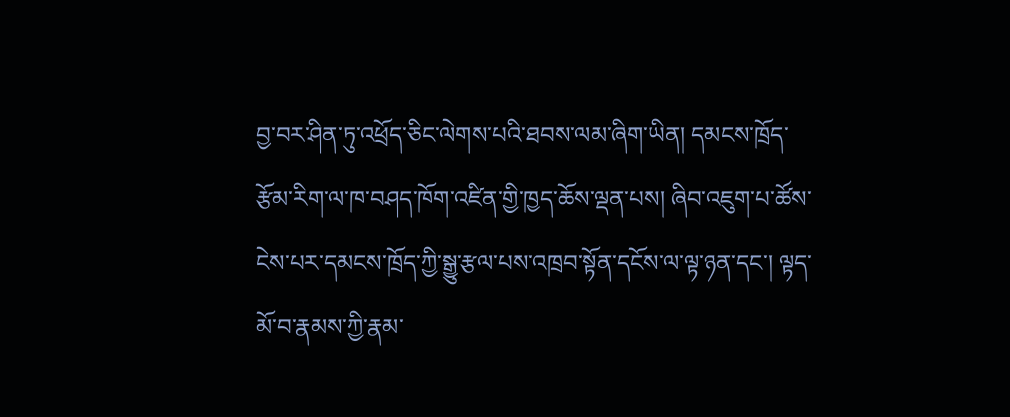བྱ་བར་ཤིན་ཏུ་འཕྲོད་ཅིང་ལེགས་པའི་ཐབས་ལམ་ཞིག་ཡིན། དམངས་ཁྲོད་རྩོམ་རིག་ལ་ཁ་བཤད་ཁོག་འཛིན་གྱི་ཁྱད་ཆོས་ལྡན་པས། ཞིབ་འཇུག་པ་ཚོས་ངེས་པར་དམངས་ཁྲོད་ཀྱི་སྒྱུ་རྩལ་པས་འཁྲབ་སྟོན་དངོས་ལ་ལྟ་ཉན་དང་། ལྟད་མོ་བ་རྣམས་ཀྱི་རྣམ་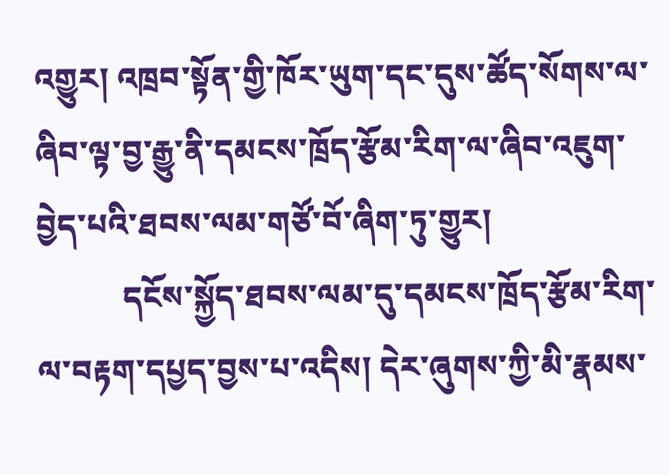འགྱུར། འཁྲབ་སྟོན་གྱི་ཁོར་ཡུག་དང་དུས་ཚོད་སོགས་ལ་ཞིབ་ལྟ་བྱ་རྒྱུ་ནི་དམངས་ཁྲོད་རྩོམ་རིག་ལ་ཞིབ་འཇུག་བྱེད་པའི་ཐབས་ལམ་གཙོ་བོ་ཞིག་ཏུ་གྱུར།
           དངོས་སྐྱོད་ཐབས་ལམ་དུ་དམངས་ཁྲོད་རྩོམ་རིག་ལ་བརྟག་དཔྱད་བྱས་པ་འདིས། དེར་ཞུགས་ཀྱི་མི་རྣམས་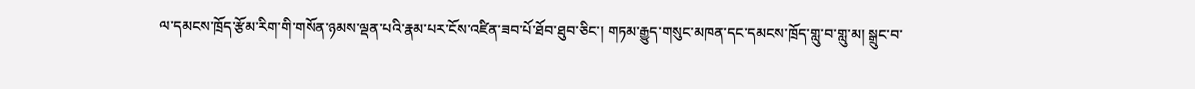ལ་དམངས་ཁྲོད་རྩོམ་རིག་གི་གསོན་ཉམས་ལྡན་པའི་རྣམ་པར་ངོས་འཛིན་ཟབ་པོ་ཐོབ་ཐུབ་ཅིང་། གཏམ་རྒྱུད་གསུང་མཁན་དང་དམངས་ཁྲོད་གླུ་བ་གླུ་མ། སྒྲུང་བ་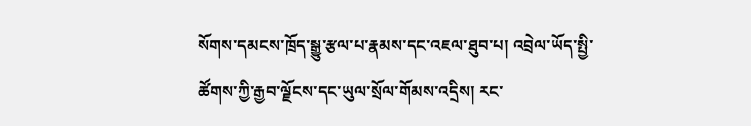སོགས་དམངས་ཁྲོད་སྒྱུ་རྩལ་པ་རྣམས་དང་འཇལ་ཐུབ་པ། འབྲེལ་ཡོད་སྤྱི་ཚོགས་ཀྱི་རྒྱབ་ལྗོངས་དང་ཡུལ་སྲོལ་གོམས་འདྲིས། རང་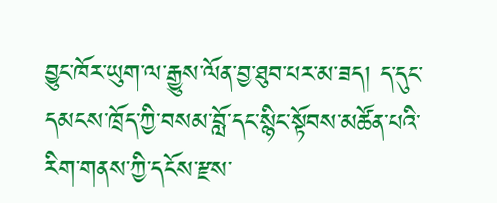བྱུང་ཁོར་ཡུག་ལ་རྒྱུས་ལོན་བྱ་ཐུབ་པར་མ་ཟད། ད་དུང་དམངས་ཁྲོད་ཀྱི་བསམ་བློ་དང་སྙིང་སྟོབས་མཚོན་པའི་རིག་གནས་ཀྱི་དངོས་རྫས་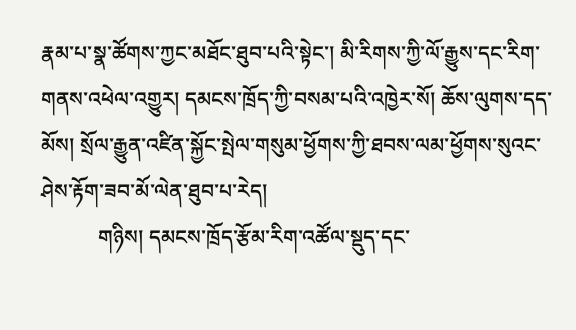རྣམ་པ་སྣ་ཚོགས་ཀྱང་མཐོང་ཐུབ་པའི་སྟེང་། མི་རིགས་ཀྱི་ལོ་རྒྱུས་དང་རིག་གནས་འཕེལ་འགྱུར། དམངས་ཁྲོད་ཀྱི་བསམ་པའི་འཁྱེར་སོ། ཆོས་ལུགས་དད་མོས། སྲོལ་རྒྱུན་འཛིན་སྐྱོང་སྤེལ་གསུམ་ཕྱོགས་ཀྱི་ཐབས་ལམ་ཕྱོགས་སུའང་ཤེས་རྟོག་ཟབ་མོ་ལེན་ཐུབ་པ་རེད།
           གཉིས། དམངས་ཁྲོད་རྩོམ་རིག་འཚོལ་སྡུད་དང་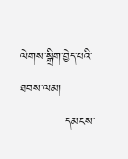ལེགས་སྒྲིག་བྱེད་པའི་ཐབས་ལམ།
           དམངས་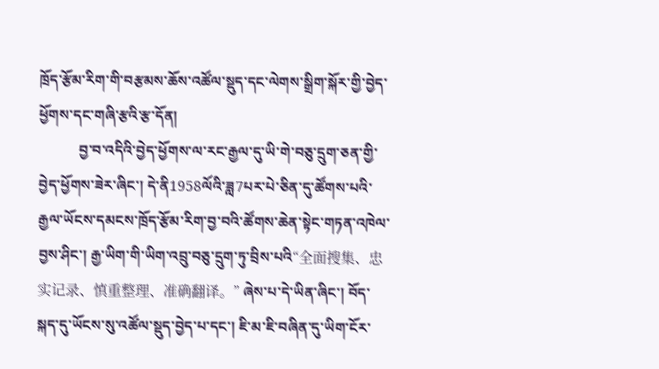ཁྲོད་རྩོམ་རིག་གི་བརྩམས་ཆོས་འཚོལ་སྡུད་དང་ལེགས་སྒྲིག་སྐོར་གྱི་བྱེད་ཕྱོགས་དང་གཞི་རྩའི་རྩ་དོན།
           བྱ་བ་འདིའི་བྱེད་ཕྱོགས་ལ་རང་རྒྱལ་དུ་ཡི་གེ་བཅུ་དྲུག་ཅན་གྱི་བྱེད་ཕྱོགས་ཟེར་ཞིང་། དེ་ནི1958ལོའི་ཟླ7པར་པེ་ཅིན་དུ་ཚོགས་པའི་རྒྱལ་ཡོངས་དམངས་ཁྲོད་རྩོམ་རིག་བྱ་བའི་ཚོགས་ཆེན་སྟེང་གཏན་འཁེལ་བྱས་ཤིང་། རྒྱ་ཡིག་གི་ཡིག་འབྲུ་བཅུ་དྲུག་ཏུ་བྲིས་པའི“全面搜集、忠实记录、慎重整理、准确翻译。” ཞེས་པ་དེ་ཡིན་ཞིང་། བོད་སྐད་དུ་ཡོངས་སུ་འཚོལ་སྡུད་བྱེད་པ་དང་། ཇི་མ་ཇི་བཞིན་དུ་ཡིག་ངོར་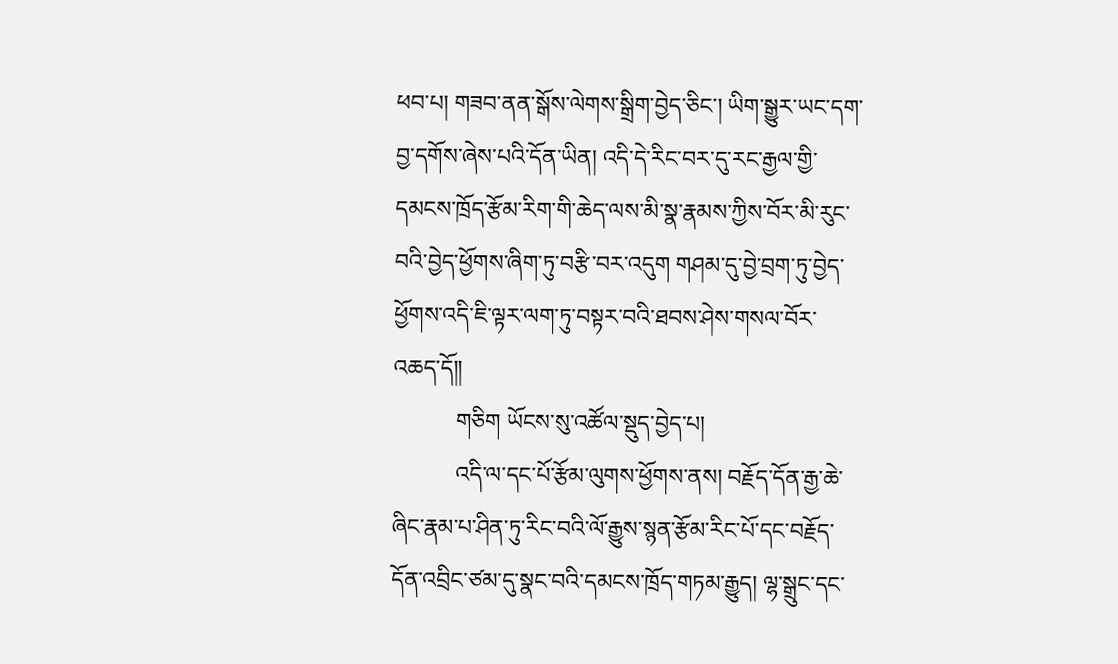ཕབ་པ། གཟབ་ནན་སྒོས་ལེགས་སྒྲིག་བྱེད་ཅིང་། ཡིག་སྒྱུར་ཡང་དག་བྱ་དགོས་ཞེས་པའི་དོན་ཡིན། འདི་དེ་རིང་བར་དུ་རང་རྒྱལ་གྱི་དམངས་ཁྲོད་རྩོམ་རིག་གི་ཆེད་ལས་མི་སྣ་རྣམས་ཀྱིས་བོར་མི་རུང་བའི་བྱེད་ཕྱོགས་ཞིག་ཏུ་བརྩི་བར་འདུག གཤམ་དུ་བྱེ་བྲག་ཏུ་བྱེད་ཕྱོགས་འདི་ཇི་ལྟར་ལག་ཏུ་བསྟར་བའི་ཐབས་ཤེས་གསལ་བོར་འཆད་དོ༎
           གཅིག ཡོངས་སུ་འཚོལ་སྡུད་བྱེད་པ།
           འདི་ལ་དང་པོ་རྩོམ་ལུགས་ཕྱོགས་ནས། བརྗོད་དོན་རྒྱ་ཆེ་ཞིང་རྣམ་པ་ཤིན་ཏུ་རིང་བའི་ལོ་རྒྱུས་སྙན་རྩོམ་རིང་པོ་དང་བརྗོད་དོན་འབྲིང་ཙམ་དུ་སྣང་བའི་དམངས་ཁྲོད་གཏམ་རྒྱུད། ལྷ་སྒྲུང་དང་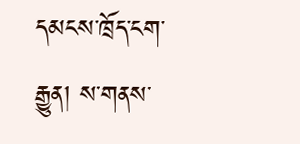དམངས་ཁྲོད་ངག་རྒྱུན། ས་གནས་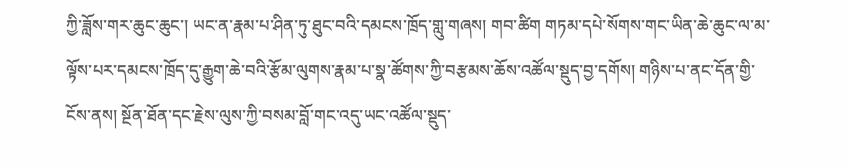ཀྱི་ཟློས་གར་ཆུང་ཆུང་། ཡང་ན་རྣམ་པ་ཤིན་ཏུ་ཐུང་བའི་དམངས་ཁྲོད་གླུ་གཞས། གབ་ཚིག གཏམ་དཔེ་སོགས་གང་ཡིན་ཆེ་ཆུང་ལ་མ་ལྟོས་པར་དམངས་ཁྲོད་དུ་རྒྱུག་ཆེ་བའི་རྩོམ་ལུགས་རྣམ་པ་སྣ་ཚོགས་ཀྱི་བརྩམས་ཆོས་འཚོལ་སྡུད་བྱ་དགོས། གཉིས་པ་ནང་དོན་གྱི་ངོས་ནས། སྔོན་ཐོན་དང་རྗེས་ལུས་ཀྱི་བསམ་བློ་གང་འདུ་ཡང་འཚོལ་སྡུད་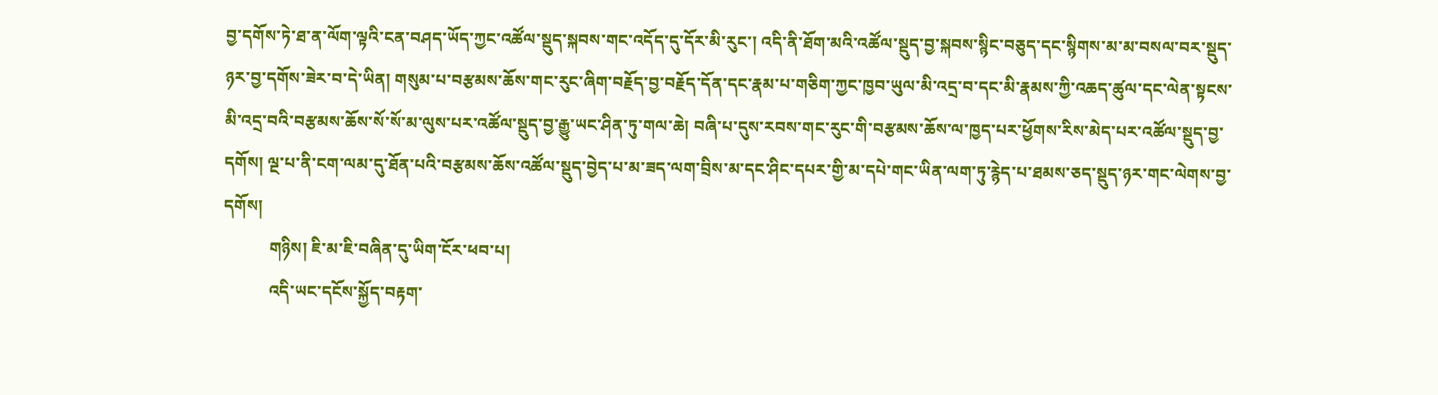བྱ་དགོས་ཏེ་ཐ་ན་ལོག་ལྟའི་ངན་བཤད་ཡོད་ཀྱང་འཚོལ་སྡུད་སྐབས་གང་འདོད་དུ་དོར་མི་རུང་། འདི་ནི་ཐོག་མའི་འཚོལ་སྡུད་བྱ་སྐབས་སྙིང་བཅུད་དང་སྙིགས་མ་མ་བསལ་བར་སྡུད་ཉར་བྱ་དགོས་ཟེར་བ་དེ་ཡིན། གསུམ་པ་བརྩམས་ཆོས་གང་རུང་ཞིག་བརྗོད་བྱ་བརྗོད་དོན་དང་རྣམ་པ་གཅིག་ཀྱང་ཁྱབ་ཡུལ་མི་འདྲ་བ་དང་མི་རྣམས་ཀྱི་འཆད་ཚུལ་དང་ལེན་སྟངས་མི་འདྲ་བའི་བརྩམས་ཆོས་སོ་སོ་མ་ལུས་པར་འཚོལ་སྡུད་བྱ་རྒྱུ་ཡང་ཤིན་ཏུ་གལ་ཆེ། བཞི་པ་དུས་རབས་གང་རུང་གི་བརྩམས་ཆོས་ལ་ཁྱད་པར་ཕྱོགས་རིས་མེད་པར་འཚོལ་སྡུད་བྱ་དགོས། ལྔ་པ་ནི་ངག་ལམ་དུ་ཐོན་པའི་བརྩམས་ཆོས་འཚོལ་སྡུད་བྱེད་པ་མ་ཟད་ལག་བྲིས་མ་དང་ཤིང་དཔར་གྱི་མ་དཔེ་གང་ཡིན་ལག་ཏུ་རྙེད་པ་ཐམས་ཅད་སྡུད་ཉར་གང་ལེགས་བྱ་དགོས།
           གཉིས། ཇི་མ་ཇི་བཞིན་དུ་ཡིག་ངོར་ཕབ་པ།
           འདི་ཡང་དངོས་སྐྱོད་བརྟག་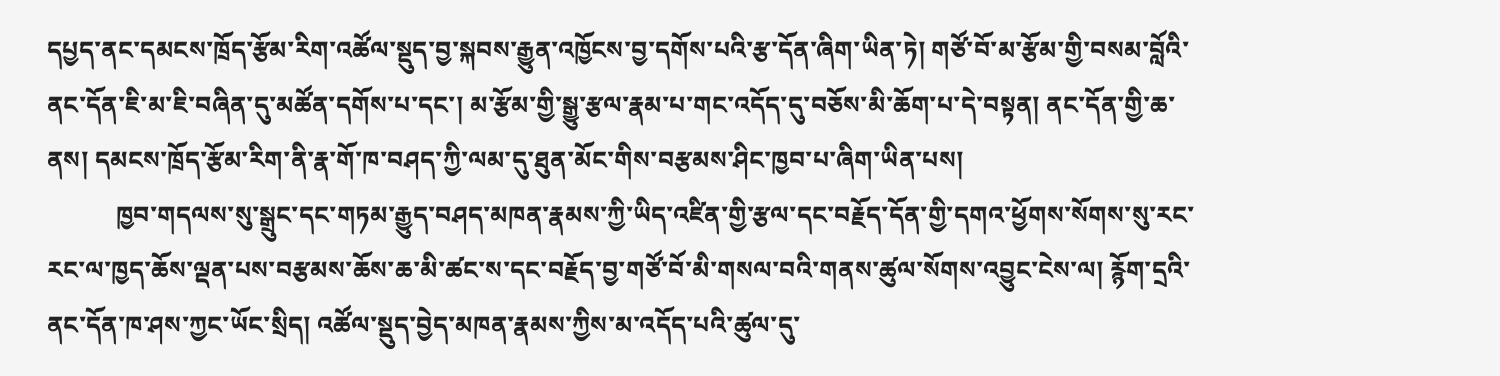དཔྱད་ནང་དམངས་ཁྲོད་རྩོམ་རིག་འཚོལ་སྡུད་བྱ་སྐབས་རྒྱུན་འཁྱོངས་བྱ་དགོས་པའི་རྩ་དོན་ཞིག་ཡིན་ཏེ། གཙོ་བོ་མ་རྩོམ་གྱི་བསམ་བློའི་ནང་དོན་ཇི་མ་ཇི་བཞིན་དུ་མཚོན་དགོས་པ་དང་། མ་རྩོམ་གྱི་སྒྱུ་རྩལ་རྣམ་པ་གང་འདོད་དུ་བཅོས་མི་ཆོག་པ་དེ་བསྟན། ནང་དོན་གྱི་ཆ་ནས། དམངས་ཁྲོད་རྩོམ་རིག་ནི་རྣ་གོ་ཁ་བཤད་ཀྱི་ལམ་དུ་ཐུན་མོང་གིས་བརྩམས་ཤིང་ཁྱབ་པ་ཞིག་ཡིན་པས།
           ཁྱབ་གདལས་སུ་སྒྲུང་དང་གཏམ་རྒྱུད་བཤད་མཁན་རྣམས་ཀྱི་ཡིད་འཛིན་གྱི་རྩལ་དང་བརྗོད་དོན་གྱི་དགའ་ཕྱོགས་སོགས་སུ་རང་རང་ལ་ཁྱད་ཆོས་ལྡན་པས་བརྩམས་ཆོས་ཆ་མི་ཚང་ས་དང་བརྗོད་བྱ་གཙོ་བོ་མི་གསལ་བའི་གནས་ཚུལ་སོགས་འབྱུང་ངེས་ལ། རྙོག་དྲའི་ནང་དོན་ཁ་ཤས་ཀྱང་ཡོང་སྲིད། འཚོལ་སྡུད་བྱེད་མཁན་རྣམས་ཀྱིས་མ་འདོད་པའི་ཚུལ་དུ་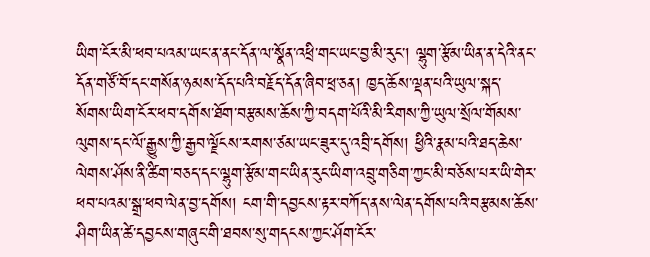ཡིག་ངོར་མི་ཕབ་པའམ་ཡང་ན་ནང་དོན་ལ་སྣོན་འཕྲི་གང་ཡང་བྱ་མི་རུང་། ལྷུག་རྩོམ་ཡིན་ན་དེའི་ནང་དོན་གཙོ་བོ་དང་གསོན་ཉམས་དོད་པའི་བརྗོད་དོན་ཞིབ་ཕྲ་ཅན། ཁྱད་ཆོས་ལྡན་པའི་ཡུལ་སྐད་སོགས་ཡིག་ངོར་ཕབ་དགོས་ཐོག་བརྩམས་ཆོས་ཀྱི་བདག་པོའི་མི་རིགས་ཀྱི་ཡུལ་སྲོལ་གོམས་ལུགས་དང་ལོ་རྒྱུས་ཀྱི་རྒྱབ་ལྗོངས་རགས་ཙམ་ཡང་ཟུར་དུ་འབྲི་དགོས། ཕྱིའི་རྣམ་པའི་ཐད་ཆེས་ལེགས་ཤོས་ནི་ཚིག་བཅད་དང་ལྷུག་རྩོམ་གང་ཡིན་རུང་ཡིག་འབྲུ་གཅིག་ཀྱང་མི་བཅོས་པར་ཡི་གེར་ཕབ་པའམ་སྒྲ་ཕབ་ལེན་བྱ་དགོས། ངག་གི་དབྱངས་རྟར་བཀོད་ནས་ལེན་དགོས་པའི་བརྩམས་ཆོས་ཤིག་ཡིན་ཚེ་དབྱངས་གཞུང་གི་ཐབས་སུ་གདངས་ཀྱང་ཤོག་ངོར་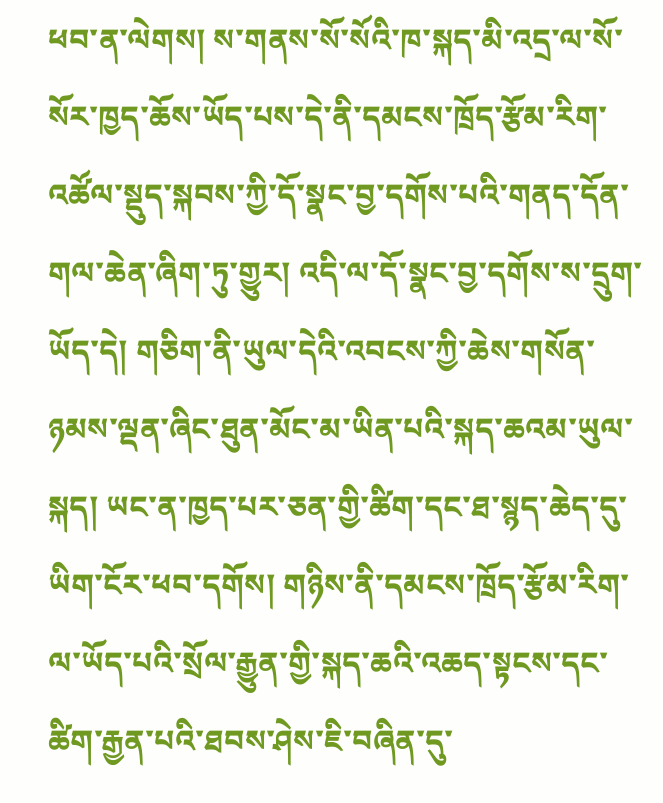ཕབ་ན་ལེགས། ས་གནས་སོ་སོའི་ཁ་སྐད་མི་འདྲ་ལ་སོ་སོར་ཁྱད་ཆོས་ཡོད་པས་དེ་ནི་དམངས་ཁྲོད་རྩོམ་རིག་འཚོལ་སྡུད་སྐབས་ཀྱི་དོ་སྣང་བྱ་དགོས་པའི་གནད་དོན་གལ་ཆེན་ཞིག་ཏུ་གྱུར། འདི་ལ་དོ་སྣང་བྱ་དགོས་ས་དྲུག་ཡོད་དེ། གཅིག་ནི་ཡུལ་དེའི་འབངས་ཀྱི་ཆེས་གསོན་ཉམས་ལྡན་ཞིང་ཐུན་མོང་མ་ཡིན་པའི་སྐད་ཆའམ་ཡུལ་སྐད། ཡང་ན་ཁྱད་པར་ཅན་གྱི་ཚིག་དང་ཐ་སྙད་ཆེད་དུ་ཡིག་ངོར་ཕབ་དགོས། གཉིས་ནི་དམངས་ཁྲོད་རྩོམ་རིག་ལ་ཡོད་པའི་སྲོལ་རྒྱུན་གྱི་སྐད་ཆའི་འཆད་སྟངས་དང་ཚིག་རྒྱན་པའི་ཐབས་ཤེས་ཇི་བཞིན་དུ་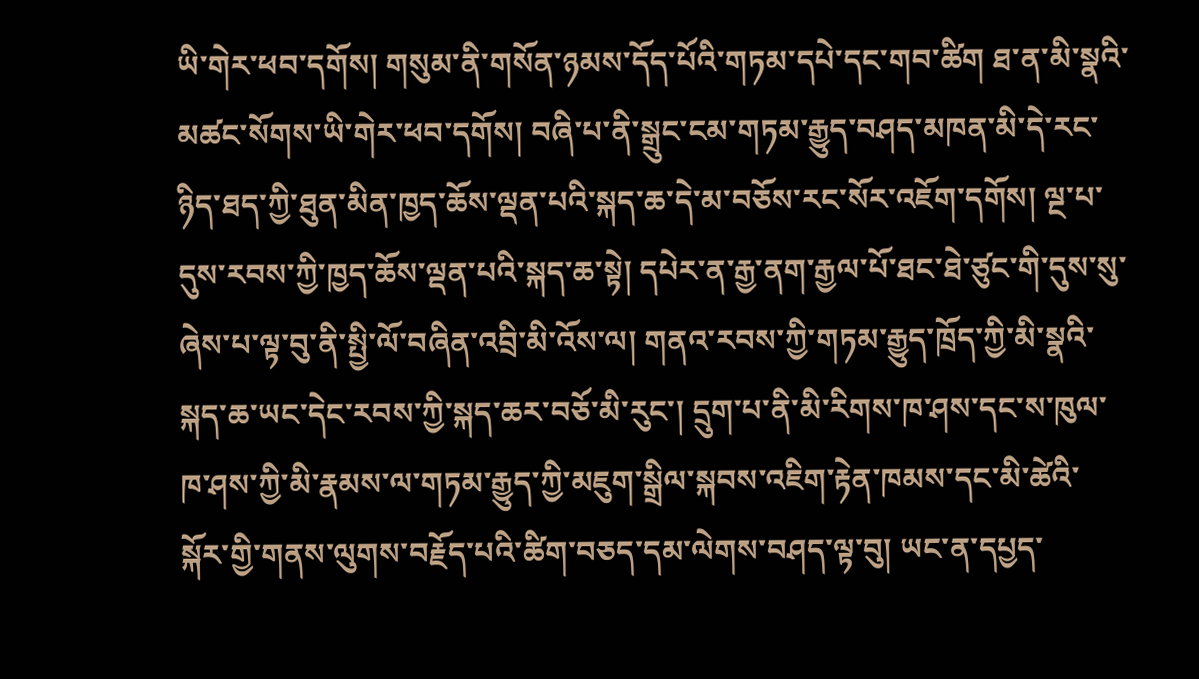ཡི་གེར་ཕབ་དགོས། གསུམ་ནི་གསོན་ཉམས་དོད་པོའི་གཏམ་དཔེ་དང་གབ་ཚིག ཐ་ན་མི་སྣའི་མཚང་སོགས་ཡི་གེར་ཕབ་དགོས། བཞི་པ་ནི་སྒྲུང་ངམ་གཏམ་རྒྱུད་བཤད་མཁན་མི་དེ་རང་ཉིད་ཐད་ཀྱི་ཐུན་མིན་ཁྱད་ཆོས་ལྡན་པའི་སྐད་ཆ་དེ་མ་བཅོས་རང་སོར་འཇོག་དགོས། ལྔ་པ་དུས་རབས་ཀྱི་ཁྱད་ཆོས་ལྡན་པའི་སྐད་ཆ་སྟེ། དཔེར་ན་རྒྱ་ནག་རྒྱལ་པོ་ཐང་ཐེ་ཙུང་གི་དུས་སུ་ཞེས་པ་ལྟ་བུ་ནི་སྤྱི་ལོ་བཞིན་འབྲི་མི་འོས་ལ། གནའ་རབས་ཀྱི་གཏམ་རྒྱུད་ཁྲོད་ཀྱི་མི་སྣའི་སྐད་ཆ་ཡང་དེང་རབས་ཀྱི་སྐད་ཆར་བཅོ་མི་རུང་། དྲུག་པ་ནི་མི་རིགས་ཁ་ཤས་དང་ས་ཁུལ་ཁ་ཤས་ཀྱི་མི་རྣམས་ལ་གཏམ་རྒྱུད་ཀྱི་མཇུག་སྒྲིལ་སྐབས་འཇིག་རྟེན་ཁམས་དང་མི་ཚེའི་སྐོར་གྱི་གནས་ལུགས་བརྗོད་པའི་ཚིག་བཅད་དམ་ལེགས་བཤད་ལྟ་བུ། ཡང་ན་དཔྱད་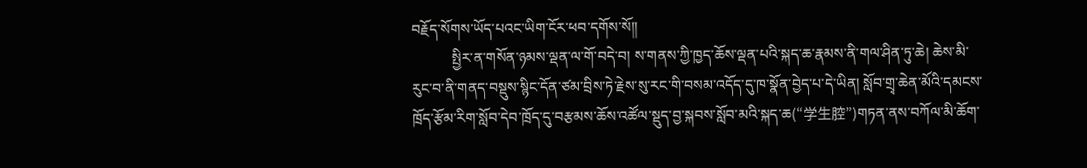བརྗོད་སོགས་ཡོད་པའང་ཡིག་ངོར་ཕབ་དགོས་སོ༎
           སྤྱིར་ན་གསོན་ཉམས་ལྡན་ལ་གོ་བདེ་བ། ས་གནས་ཀྱི་ཁྱད་ཆོས་ལྡན་པའི་སྐད་ཆ་རྣམས་ནི་གལ་ཤིན་ཏུ་ཆེ། ཆེས་མི་རུང་བ་ནི་གནད་བསྡུས་སྙིང་དོན་ཙམ་བྲིས་ཏེ་རྗེས་སུ་རང་གི་བསམ་འདོད་དུ་ཁ་སྣོན་བྱེད་པ་དེ་ཡིན། སློབ་གྲྭ་ཆེན་མོའི་དམངས་ཁྲོད་རྩོམ་རིག་སློབ་དེབ་ཁྲོད་དུ་བརྩམས་ཆོས་འཚོལ་སྡུད་བྱ་སྐབས་སློབ་མའི་སྐད་ཆ(“学生腔”)གཏན་ནས་བཀོལ་མི་ཆོག་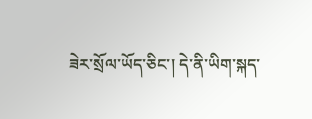ཟེར་སྲོལ་ཡོད་ཅིང་། དེ་ནི་ཡིག་སྐད་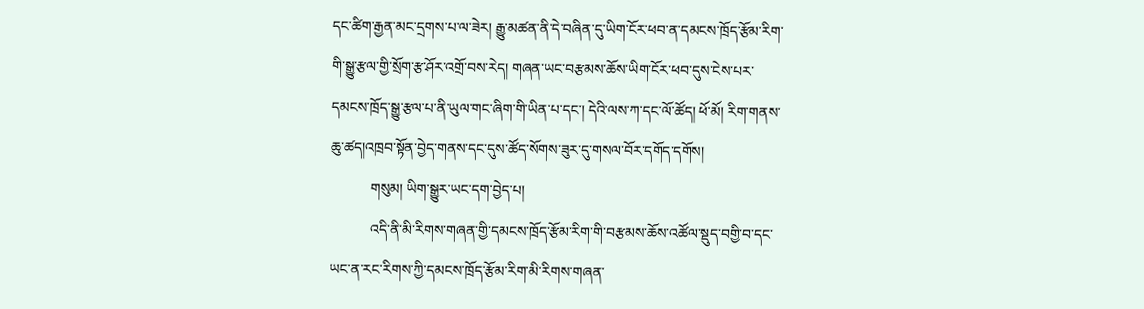དང་ཚིག་རྒྱན་མང་དྲགས་པ་ལ་ཟེར། རྒྱུ་མཚན་ནི་དེ་བཞིན་དུ་ཡིག་ངོར་ཕབ་ན་དམངས་ཁྲོད་རྩོམ་རིག་གི་སྒྱུ་རྩལ་གྱི་སྲོག་རྩ་ཤོར་འགྲོ་བས་རེད། གཞན་ཡང་བརྩམས་ཆོས་ཡིག་ངོར་ཕབ་དུས་ངེས་པར་དམངས་ཁྲོད་སྒྱུ་རྩལ་པ་ནི་ཡུལ་གང་ཞིག་གི་ཡིན་པ་དང་། དེའི་ལས་ཀ་དང་ལོ་ཚོད། ཕོ་མོ། རིག་གནས་ཆུ་ཚད།འཁྲབ་སྟོན་བྱེད་གནས་དང་དུས་ཚོད་སོགས་ཟུར་དུ་གསལ་བོར་དགོད་དགོས།
           གསུམ། ཡིག་སྒྱུར་ཡང་དག་བྱེད་པ།
           འདི་ནི་མི་རིགས་གཞན་གྱི་དམངས་ཁྲོད་རྩོམ་རིག་གི་བརྩམས་ཆོས་འཚོལ་སྡུད་བགྱི་བ་དང་ཡང་ན་རང་རིགས་ཀྱི་དམངས་ཁྲོད་རྩོམ་རིག་མི་རིགས་གཞན་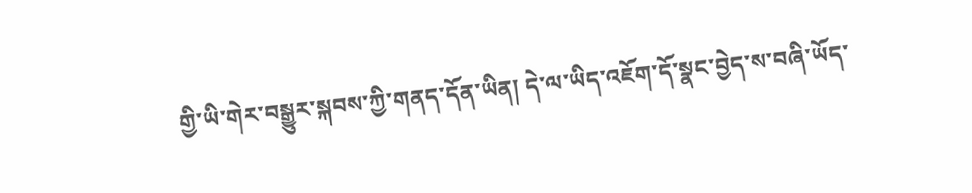གྱི་ཡི་གེར་བསྒྱུར་སྐབས་ཀྱི་གནད་དོན་ཡིན། དེ་ལ་ཡིད་འཇོག་དོ་སྣང་བྱེད་ས་བཞི་ཡོད་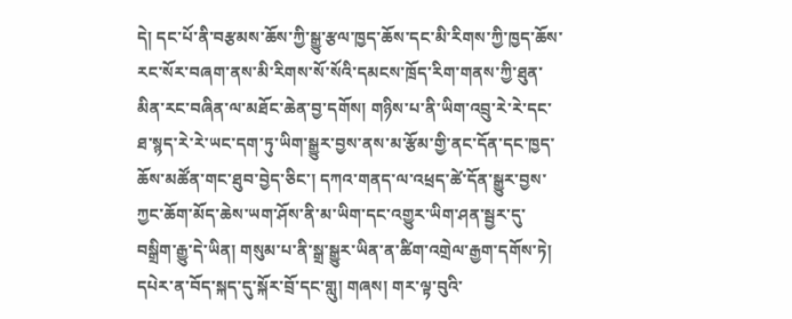དེ། དང་པོ་ནི་བརྩམས་ཆོས་ཀྱི་སྒྱུ་རྩལ་ཁྱད་ཆོས་དང་མི་རིགས་ཀྱི་ཁྱད་ཆོས་རང་སོར་བཞག་ནས་མི་རིགས་སོ་སོའི་དམངས་ཁྲོད་རིག་གནས་ཀྱི་ཐུན་མིན་རང་བཞིན་ལ་མཐོང་ཆེན་བྱ་དགོས། གཉིས་པ་ནི་ཡིག་འབྲུ་རེ་རེ་དང་ཐ་སྙད་རེ་རེ་ཡང་དག་ཏུ་ཡིག་སྒྱུར་བྱས་ནས་མ་རྩོམ་གྱི་ནང་དོན་དང་ཁྱད་ཆོས་མཚོན་གང་ཐུབ་བྱེད་ཅིང་། དཀའ་གནད་ལ་འཕྲད་ཚེ་དོན་སྒྱུར་བྱས་ཀྱང་ཆོག་མོད་ཆེས་ཡག་ཤོས་ནི་མ་ཡིག་དང་འགྱུར་ཡིག་ཤན་སྦྱར་དུ་བསྒྲིག་རྒྱུ་དེ་ཡིན། གསུམ་པ་ནི་སྒྲ་སྒྱུར་ཡིན་ན་ཚིག་འགྲེལ་རྒྱག་དགོས་ཏེ། དཔེར་ན་བོད་སྐད་དུ་སྐོར་བྲོ་དང་གླུ། གཞས། གར་ལྟ་བུའི་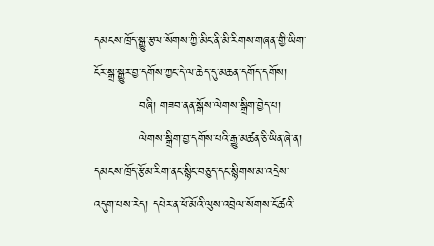དམངས་ཁྲོད་སྒྱུ་རྩལ་སོགས་ཀྱི་མིང་ནི་མི་རིགས་གཞན་གྱི་ཡིག་ངོར་སྒྲ་སྒྱུར་བྱ་དགོས་ཀྱང་དེ་ལ་ཆེད་དུ་མཆན་དགོད་དགོས།
           བཞི། གཟབ་ནན་སྒོས་ལེགས་སྒྲིག་བྱེད་པ།
           ལེགས་སྒྲིག་བྱ་དགོས་པའི་རྒྱུ་མཚན་ཅི་ཡིན་ཞེ་ན། དམངས་ཁྲོད་རྩོམ་རིག་ནང་སྙིང་བཅུད་དང་སྙིགས་མ་འདྲེས་འདུག་པས་རེད། དཔེར་ན་ཕོ་མོའི་ལུས་འབྲེལ་སོགས་ངོ་ཚའི་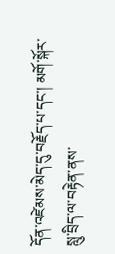དོན་འཛེམས་མེད་དུ་བརྗོད་པ་དང་། མགོ་སྐོར་སླུ་བྲིད་ལ་བརྟེན་ནས་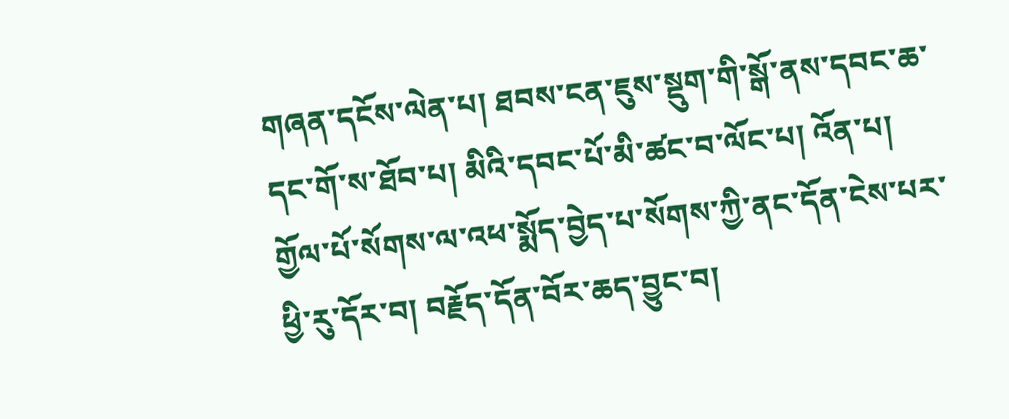གཞན་དངོས་ལེན་པ། ཐབས་ངན་ཇུས་སྡུག་གི་སྒོ་ནས་དབང་ཆ་དང་གོ་ས་ཐོབ་པ། མིའི་དབང་པོ་མི་ཚང་བ་ལོང་པ། འོན་པ། གྱོལ་པོ་སོགས་ལ་འཕ་སྨོད་བྱེད་པ་སོགས་ཀྱི་ནང་དོན་ངེས་པར་ཕྱི་རུ་དོར་བ། བརྗོད་དོན་བོར་ཆད་བྱུང་བ།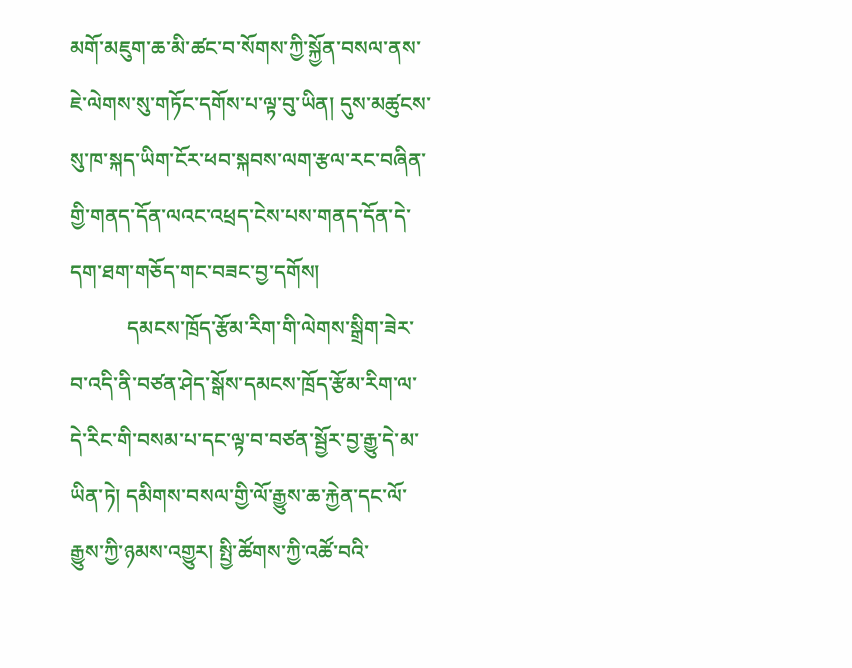མགོ་མཇུག་ཆ་མི་ཚང་བ་སོགས་ཀྱི་སྐྱོན་བསལ་ནས་ཇེ་ལེགས་སུ་གཏོང་དགོས་པ་ལྟ་བུ་ཡིན། དུས་མཚུངས་སུ་ཁ་སྐད་ཡིག་ངོར་ཕབ་སྐབས་ལག་རྩལ་རང་བཞིན་གྱི་གནད་དོན་ལའང་འཕྲད་ངེས་པས་གནད་དོན་དེ་དག་ཐག་གཅོད་གང་བཟང་བྱ་དགོས།
           དམངས་ཁྲོད་རྩོམ་རིག་གི་ལེགས་སྒྲིག་ཟེར་བ་འདི་ནི་བཙན་ཤེད་སྒོས་དམངས་ཁྲོད་རྩོམ་རིག་ལ་དེ་རིང་གི་བསམ་པ་དང་ལྟ་བ་བཙན་སྦྱོར་བྱ་རྒྱུ་དེ་མ་ཡིན་ཏེ། དམིགས་བསལ་གྱི་ལོ་རྒྱུས་ཆ་རྐྱེན་དང་ལོ་རྒྱུས་ཀྱི་ཉམས་འགྱུར། སྤྱི་ཚོགས་ཀྱི་འཚོ་བའི་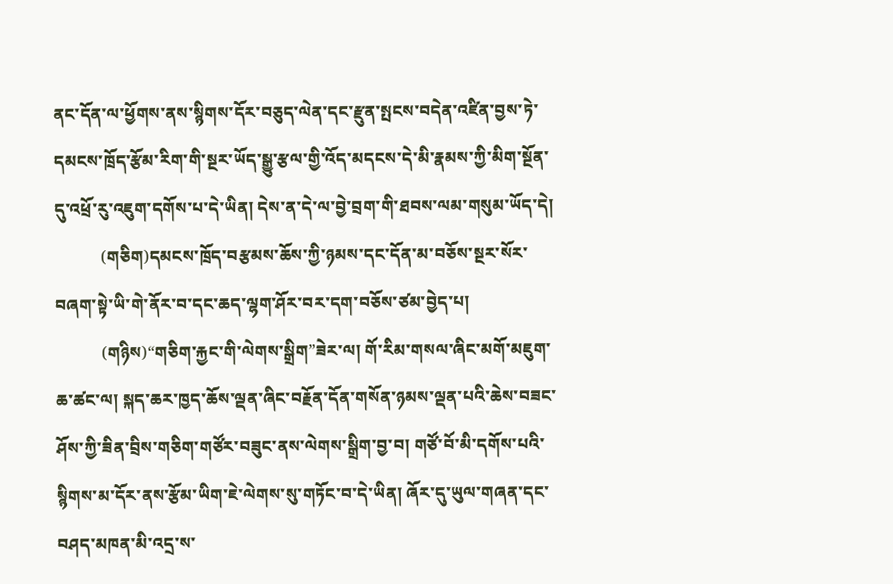ནང་དོན་ལ་ཕྱོགས་ནས་སྙིགས་དོར་བཅུད་ལེན་དང་རྫུན་སྤངས་བདེན་འཛིན་བྱས་ཏེ་དམངས་ཁྲོད་རྩོམ་རིག་གི་སྔར་ཡོད་སྒྱུ་རྩལ་གྱི་འོད་མདངས་དེ་མི་རྣམས་ཀྱི་མིག་སྔོན་དུ་འཕྲོ་རུ་འཇུག་དགོས་པ་དེ་ཡིན། དེས་ན་དེ་ལ་བྱེ་བྲག་གི་ཐབས་ལམ་གསུམ་ཡོད་དེ།
           (གཅིག)དམངས་ཁྲོད་བརྩམས་ཆོས་ཀྱི་ཉམས་དང་དོན་མ་བཅོས་སྔར་སོར་བཞག་སྟེ་ཡི་གེ་ནོར་བ་དང་ཆད་ལྷག་ཤོར་བར་དག་བཅོས་ཙམ་བྱེད་པ།
           (གཉིས)“གཅིག་རྐྱང་གི་ལེགས་སྒྲིག”ཟེར་ལ། གོ་རིམ་གསལ་ཞིང་མགོ་མཇུག་ཆ་ཚང་ལ། སྐད་ཆར་ཁྱད་ཆོས་ལྡན་ཞིང་བརྗོན་དོན་གསོན་ཉམས་ལྡན་པའི་ཆེས་བཟང་ཤོས་ཀྱི་ཟིན་བྲིས་གཅིག་གཙོར་བཟུང་ནས་ལེགས་སྒྲིག་བྱ་བ། གཙོ་བོ་མི་དགོས་པའི་སྙིགས་མ་དོར་ནས་རྩོམ་ཡིག་ཇེ་ལེགས་སུ་གཏོང་བ་དེ་ཡིན། ཞོར་དུ་ཡུལ་གཞན་དང་བཤད་མཁན་མི་འདྲ་ས་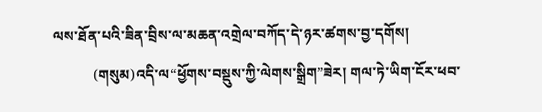ལས་ཐོན་པའི་ཟིན་བྲིས་ལ་མཆན་འགྲེལ་བཀོད་དེ་ཉར་ཚགས་བྱ་དགོས།
           (གསུམ)འདི་ལ“ཕྱོགས་བསྡུས་ཀྱི་ལེགས་སྒྲིག”ཟེར། གལ་ཏེ་ཡིག་ངོར་ཕབ་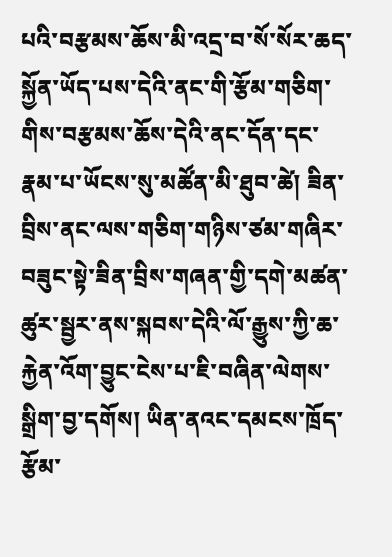པའི་བརྩམས་ཆོས་མི་འདྲ་བ་སོ་སོར་ཆད་སྐྱོན་ཡོད་པས་དེའི་ནང་གི་རྩོམ་གཅིག་གིས་བརྩམས་ཆོས་དེའི་ནང་དོན་དང་རྣམ་པ་ཡོངས་སུ་མཚོན་མི་ཐུབ་ཚེ། ཟིན་བྲིས་ནང་ལས་གཅིག་གཉིས་ཙམ་གཞིར་བཟུང་སྟེ་ཟིན་བྲིས་གཞན་གྱི་དགེ་མཚན་ཚུར་སྦྱར་ནས་སྐབས་དེའི་ལོ་རྒྱུས་ཀྱི་ཆ་རྐྱེན་འོག་བྱུང་ངེས་པ་ཇི་བཞིན་ལེགས་སྒྲིག་བྱ་དགོས། ཡིན་ནའང་དམངས་ཁྲོད་རྩོམ་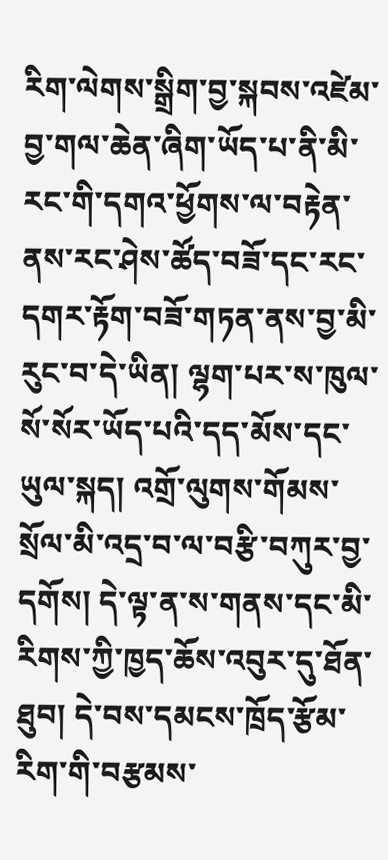རིག་ལེགས་སྒྲིག་བྱ་སྐབས་འཛེམ་བྱ་གལ་ཆེན་ཞིག་ཡོད་པ་ནི་མི་རང་གི་དགའ་ཕྱོགས་ལ་བརྟེན་ནས་རང་ཤེས་ཚོད་བཟོ་དང་རང་དགར་རྟོག་བཟོ་གཏན་ནས་བྱ་མི་རུང་བ་དེ་ཡིན། ལྷག་པར་ས་ཁུལ་སོ་སོར་ཡོད་པའི་དད་མོས་དང་ཡུལ་སྐད། འགྲོ་ལུགས་གོམས་སྲོལ་མི་འདྲ་བ་ལ་བརྩི་བཀུར་བྱ་དགོས། དེ་ལྟ་ན་ས་གནས་དང་མི་རིགས་ཀྱི་ཁྱད་ཆོས་འབུར་དུ་ཐོན་ཐུབ། དེ་བས་དམངས་ཁྲོད་རྩོམ་རིག་གི་བརྩམས་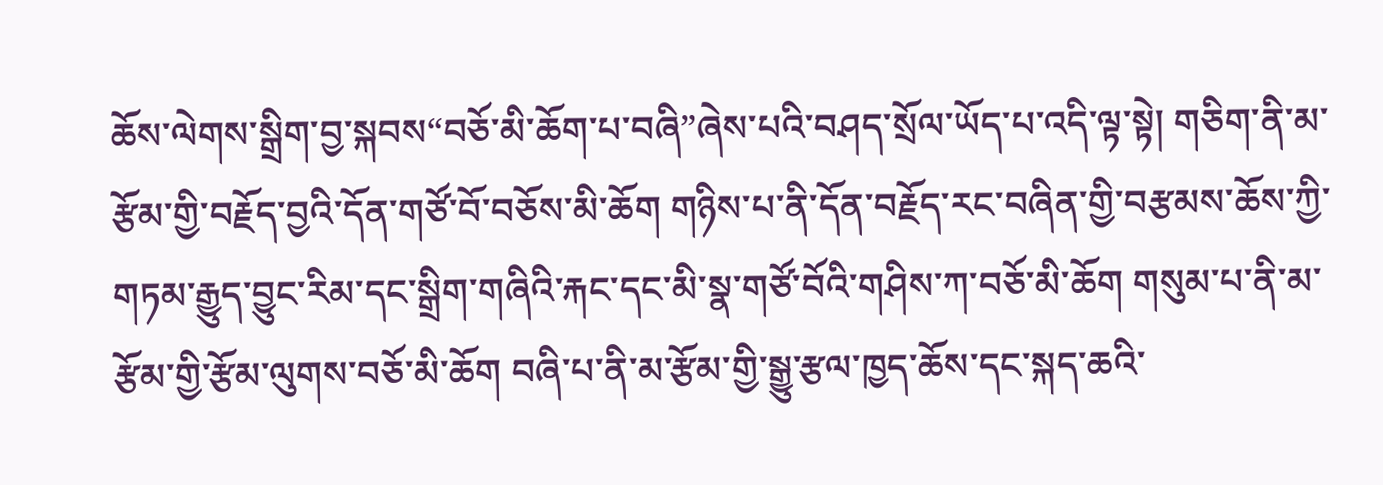ཆོས་ལེགས་སྒྲིག་བྱ་སྐབས“བཅོ་མི་ཆོག་པ་བཞི”ཞེས་པའི་བཤད་སྲོལ་ཡོད་པ་འདི་ལྟ་སྟེ། གཅིག་ནི་མ་རྩོམ་གྱི་བརྗོད་བྱའི་དོན་གཙོ་བོ་བཅོས་མི་ཆོག གཉིས་པ་ནི་དོན་བརྗོད་རང་བཞིན་གྱི་བརྩམས་ཆོས་ཀྱི་གཏམ་རྒྱུད་བྱུང་རིམ་དང་སྒྲིག་གཞིའི་རྐང་དང་མི་སྣ་གཙོ་བོའི་གཤིས་ཀ་བཅོ་མི་ཆོག གསུམ་པ་ནི་མ་རྩོམ་གྱི་རྩོམ་ལུགས་བཅོ་མི་ཆོག བཞི་པ་ནི་མ་རྩོམ་གྱི་སྒྱུ་རྩལ་ཁྱད་ཆོས་དང་སྐད་ཆའི་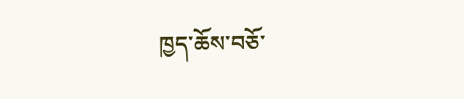ཁྱད་ཆོས་བཅོ་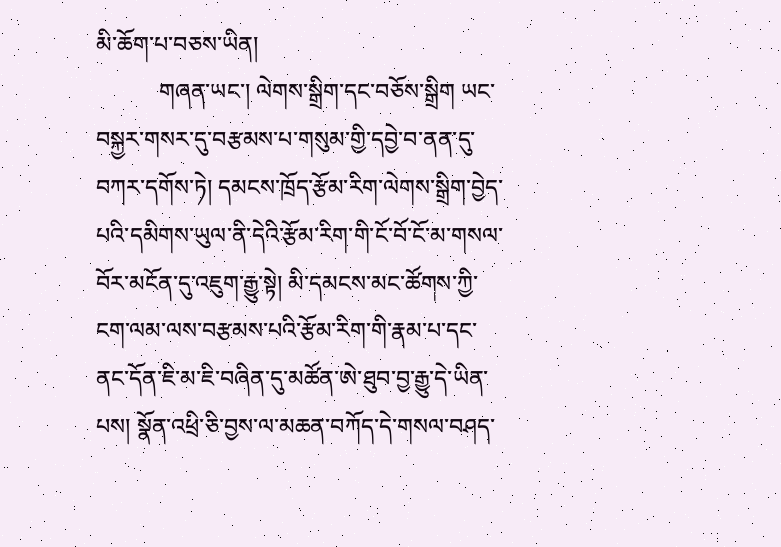མི་ཆོག་པ་བཅས་ཡིན།
           གཞན་ཡང་། ལེགས་སྒྲིག་དང་བཅོས་སྒྲིག ཡང་བསྐྱར་གསར་དུ་བརྩམས་པ་གསུམ་གྱི་དབྱེ་བ་ནན་དུ་བཀར་དགོས་ཏེ། དམངས་ཁྲོད་རྩོམ་རིག་ལེགས་སྒྲིག་བྱེད་པའི་དམིགས་ཡུལ་ནི་དེའི་རྩོམ་རིག་གི་ངོ་བོ་ངོ་མ་གསལ་བོར་མངོན་དུ་འཇུག་རྒྱུ་སྟེ། མི་དམངས་མང་ཚོགས་ཀྱི་ངག་ལམ་ལས་བརྩམས་པའི་རྩོམ་རིག་གི་རྣམ་པ་དང་ནང་དོན་ཇི་མ་ཇི་བཞིན་དུ་མཚོན་ཨེ་ཐུབ་བྱ་རྒྱུ་དེ་ཡིན་པས། སྣོན་འཕྲི་ཅི་བྱས་ལ་མཆན་བཀོད་དེ་གསལ་བཤད་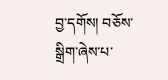བྱ་དགོས། བཅོས་སྒྲིག་ཞེས་པ་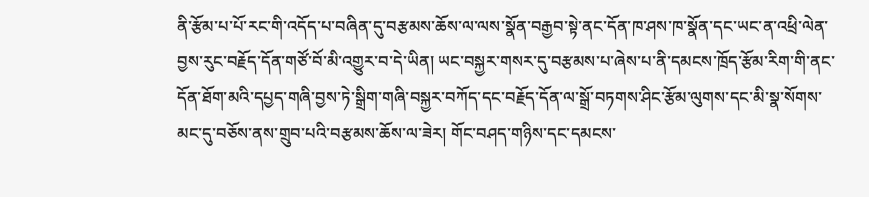ནི་རྩོམ་པ་པོ་རང་གི་འདོད་པ་བཞིན་དུ་བརྩམས་ཆོས་ལ་ལས་སྣོན་བརྒྱབ་སྟེ་ནང་དོན་ཁ་ཤས་ཁ་སྣོན་དང་ཡང་ན་འཕྲི་ལེན་བྱས་རུང་བརྗོད་དོན་གཙོ་བོ་མི་འགྱུར་བ་དེ་ཡིན། ཡང་བསྐྱར་གསར་དུ་བརྩམས་པ་ཞེས་པ་ནི་དམངས་ཁྲོད་རྩོམ་རིག་གི་ནང་དོན་ཐོག་མའི་དཔྱད་གཞི་བྱས་ཏེ་སྒྲིག་གཞི་བསྐྱར་བཀོད་དང་བརྗོད་དོན་ལ་སྒྲོ་བཏགས་ཤིང་རྩོམ་ལུགས་དང་མི་སྣ་སོགས་མང་དུ་བཅོས་ནས་གྲུབ་པའི་བརྩམས་ཆོས་ལ་ཟེར། གོང་བཤད་གཉིས་དང་དམངས་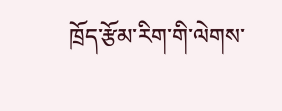ཁྲོད་རྩོམ་རིག་གི་ལེགས་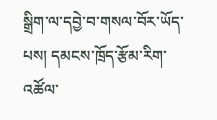སྒྲིག་ལ་དབྱེ་བ་གསལ་བོར་ཡོད་པས། དམངས་ཁྲོད་རྩོམ་རིག་འཚོལ་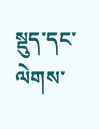སྡུད་དང་ལེགས་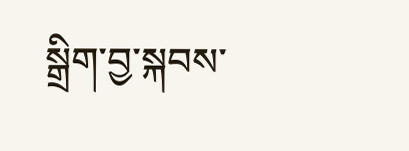སྒྲིག་བྱ་སྐབས་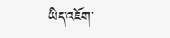ཡིད་འཇོག་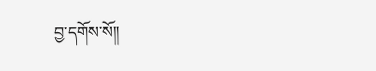བྱ་དགོས་སོ༎